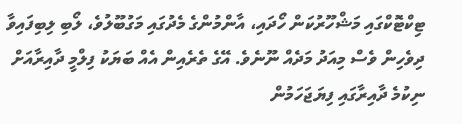ޓިކްޓޮކްގައި މަޝްހޫރުކަން ހޯދައި، އާންމުންގެ މެދުގައި މަގުބޫލުވެ، ލޯބި ލިބިފައިވާ ދިވެހިން ވެސް މިއަދު މަދެއް ނޫނެވެ. އޭގެ ތެރެއިން އެއް ބަޔަކު ފިލްމީ ދާއިރާއަށް ނިކުމެ ދާއިރާގައި ފިޔަޖަހަމުން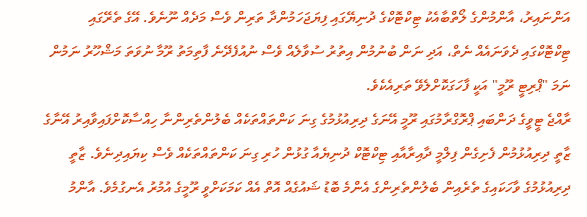އަންނައިރު، އާންމުންގެ ލޯތްބާއެކު ޓިކްޓޮކްގެ ދުނިޔޭގައި ފިޔަޖަހަމުންދާ ތަރިން ވެސް މަދެއް ނޫނެވެ. އޭގެ ތެރޭގައި ޓިކްޓޮކްގައި ދެވަނައެއް ނެތް، އަދި ނަން ބުނުމުން އިތުރު ސުވާލެއް ވެސް ނުއުފެދޭނެ ފާތިމަތު ރޫމާ ނުވަތަ މަޝްހޫރު ނަމުން ނަމަ "ޕްރިޓީ ރޫމީ" އަކީ ފާހަގަކޮށްލެވޭ ތަރިއެކެވެ.
ރާއްޖެ ޓީވީގެ ދަންބައި ޕްރޮގްރާމުގައި ރޫމީ އޭނަގެ ދިރިއުޅުމުގެ ގިނަ ކަންތައްތަކެއް ބެލުންތެރިންނާ ހިއްސާކޮށްފައިވާއިރު އޭނާގެ ޒާތީ ދިރިއުޅުމުން ފެށިގެން ފިލްމީ ދާއިރާއާއި ޓިކްޓޮކް ދުނިޔެއާ ގުޅުން ހުރި ގިނަ ކަންތައްތަކެއް ވެސް ކިޔައިދިނެވެ. ޒާތީ ދިރިއުޅުމުގެ ވާހަކައިގެ ތެރެއިން ބެލުންތެރިންގެ އެންމެ ބޮޑު ޝައުގެއް އޮތް އެއް ކަމަކަށްވީ ރޫމީގެ އުމުރު އެނގުމެވެ. އާންމު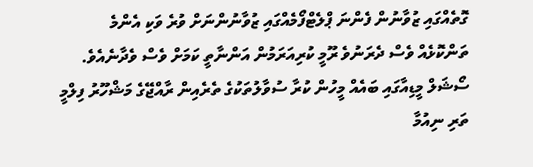ގޮތެއްގައި ޒުވާނުން ފެންނަ ޕްލެޓްފޯމެއްގައި ޒުވާނުންނަށް ވުރެ ވަކި އެންމެ ތަންކޮޅެއް ވެސް ދެރަނުވެ ރޫމީ ކުރިއަރަމުން އަންނާތީ ކަމަށް ވެސް ވެދާނެއެވެ. ސޯޝަލް މީޑިއާގައި ބައެއް މީހުން ކުރާ ސުވާލުތަކުގެ ތެރެއިން ރާއްޖޭގެ މަޝްހޫރު ފިލްމީ ތަރި ނިއުމާ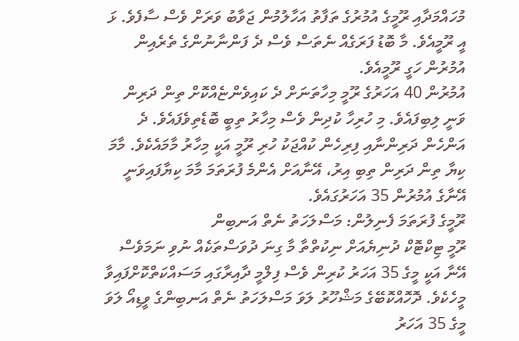މުހައްމަދާއި ރޫމީގެ އުމުރުގެ ތަފާތު އަހާލުމުން ޖަވާބު ވަރަށް ވެސް ސާފެވެ. ޅަ އީ ރޫމީއެވެ. މާ ބޮޑު ފަރަގެއް ނެތަސް ވެސް ދެ ފަންނާނުންގެ ތެރެއިން އުމުރުން ހަގީ ރޫމީއެވެ.
އުމުރުން 40 އަހަރުގެ ރޫމީ މިހާތަނަށް ދެ ކައިވެންޏެއްކޮށް ތިން ދަރިން ވަނީ ލިބިފައެވެ. މި ހުރިހާ ކުދިން ވެސް މިހާރު ތިބީ ބޮޑެތިވެފައެވެ. ދެ އަންހެން ދަރިންނާއި ފިރިހެން ކުއްޖަކު ހުރި ރޫމީ އަކީ މިހާރު މާމައެކެވެ. މާމަ ކިޔާ ތިން ދަރިން ތިބި އިރު، އޭނާއަށް އެންމެ ފުރަތަމަ މާމަ ކިޔާފައިވަނީ އޭނާގެ އުމުރުން 35 އަހަރުގައެވެ.
ރޫމީގެ ފުރަތަމަ ފެނިލުން: މަސްލަހަތު ނެތް އަނބިން
ރޫމީ ޓިކްޓޮކް ދުނިޔެއަށް ނިކުތްތާ މާ ގިނަ ދުވަސްތަކެއް ނުވި ނަމަވެސް އޭނާ އަކީ މީގެ 35 އަހަރު ކުރިން ވެސް ފިލްމީ ދާއިރާގައި މަސައްކަތްކޮށްފައިވާ މީހެކެވެ. ދޮހޮއްކޮބޭގެ މަޝްހޫރު ލަވަ މަސްލަހަތު ނެތް އަނބިންގެ ވީޑިއޯ ލަވަ މީގެ 35 އަހަރު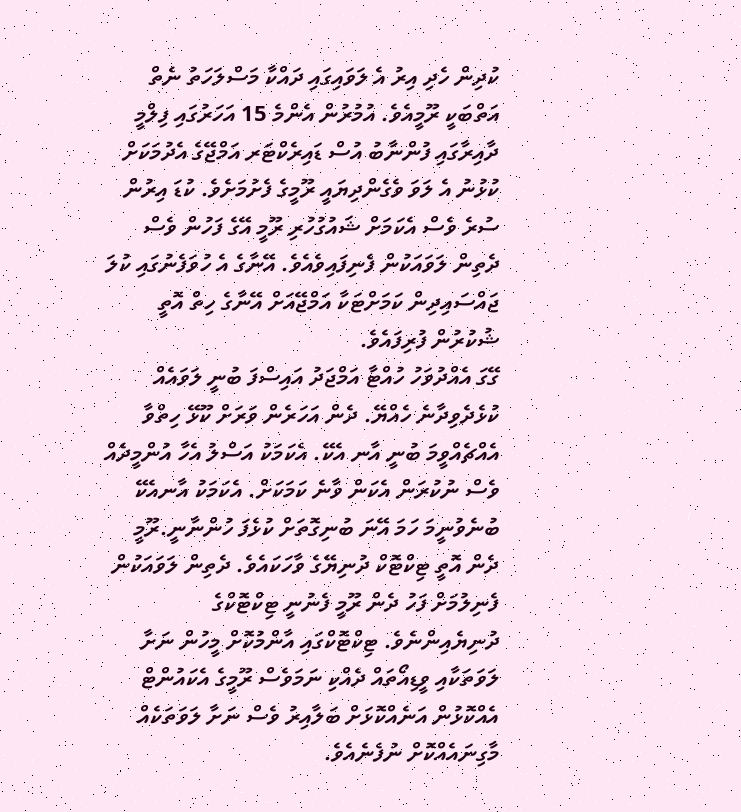ކުދިން ހެދި އިރު އެ ލަވައިގައި ދައްކާ މަސްލަހަތު ނެތް އަތްބަކީ ރޫމީއެވެ. އުމުރުން އެންމެ 15 އަހަރުގައި ފިލްމީ ދާއިރާގައި ފުންނާބު އުސް ޑައިރެކްޓަރ އަމްޖޭގެ އެދުމަކަށް ކުޅުނު އެ ލަވަ ވެގެންދިޔައީ ރޫމީގެ ފެށުމަށެވެ. ކުޑަ އިރުން ސުރެ ވެސް އެކަމަށް ޝައުގުހުރި ރޫމީ އޭގެ ފަހުން ވެސް ދެތިން ލަވައަކުން ފެނިފައިވެއެވެ. އޭނާގެ އެ ހުވަފެނުގައި ކުލަ ޖައްސައިދިން ކަމަށްޓަކާ އަމްޖޭއަށް އޭނާގެ ހިތް އޮތީ ޝުކުރުން ފުރިފައެވެ.
ގޭގަ އެއްދުވަހު ހުއްޓާ އަމްޖަދު އައިސްފަ ބުނީ ލަވައެއް ކުޅެދެވިދާނެ ހެއްޔޭ. ދެން އަހަރެން ވަރަށް ކޫޅޭ ހިތްވާ އެއްޗެއްވީމަ ބުނީ އާނ އެކޭ. އެކަމަކު އަސްލު އެހާ އުންމީދެއް ވެސް ނުކުރަން އެކަން ވާނެ ކަމަކަށް. އެކަމަކު އާނއެކޭ ބުނެވުނީމަ ހަމަ އޭނަ ބުނިގޮތަށް ކުޅެފަ ހުންނާނީ.ރޫމީ
ދެން އޮތީ ޓިކްޓޮކް ދުނިޔޭގެ ވާހަކައެވެ. ދެތިން ލަވައަކުން ފެނިލުމަށް ފަހު ދެން ރޫމީ ފެނުނީ ޓިކްޓޮކްގެ ދުނިޔެއިންނެވެ. ޓިކްޓޮކްގައި އާންމުކޮށް މީހުން ނަށާ ލަވަތަކާއި ވީޑިއޯތައް ދެއްކި ނަމަވެސް ރޫމީގެ އެކައުންޓް އެއްކޮޅުން އަނެއްކޮޅަށް ބަލާއިރު ވެސް ނަށާ ލަވަތަކެއް މާގިނައެއްކޮށް ނުފެނެއެވެ.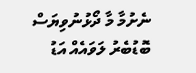ނެށުމާ މާ ދޯޅުނުވިޔަސް ބޮޑުބެރު ލަވައެއް އަޑު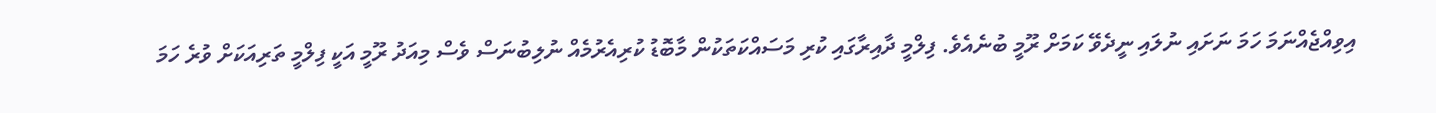އިވިއްޖެއްނަމަ ހަމަ ނަށައި ނުލައި ނީދެވޭ ކަމަށް ރޫމީ ބުނެއެވެ. ފިލްމީ ދާއިރާގައި ކުރި މަސައްކަތަކުން މާބޮޑު ކުރިއެރުމެއް ނުލިބުނަސް ވެސް މިއަދު ރޫމީ އަކީ ފިލްމީ ތަރިއަކަށް ވުރެ ހަމަ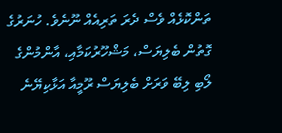ތަންކޮޅެއް ވެސް ދެރަ ތަރިއެއް ނޫނެވެ. ހުނަރުގެ ގޮތުން ބެލިޔަސް، މަޝްހޫރުކަމާއި، އާންމުންގެ ލޯބި ލިބޭ ވަރަށް ބެލިޔަސް ރޫމީއާ އަޅާކިޔޭނެ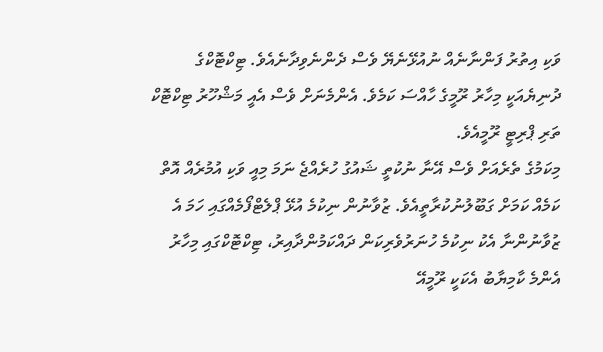ވަކި އިތުރު ފަންނާނެއް ނުއުޅޭނެޔޭ ވެސް ދެންނެވިދާނެއެވެ. ޓިކްޓޮކްގެ ދުނިޔެއަކީ މިހާރު ރޫމީގެ ހާއްސަ ކަމެވެ. އެންމެނަށް ވެސް އެއީ މަޝްހޫރު ޓިކްޓޮކް ތަރި ޕްރިޓީ ރޫމީއެވެ.
މިކަމުގެ ތެރެއަށް ވެސް އޭނާ ނުކުތީ ޝައުގު ހުރެއްޖެ ނަމަ މިއީ ވަކި އުމުރެއް އޮތް ކަމެއް ކަމަށް ގަބޫލުނުކުރާތީއެވެ. ޒުވާނުން ނިކުމެ އުޅޭ ޕްލެޓްފޯމެއްގައި ހަމަ އެ ޒުވާނުންނާ އެކު ނިކުމެ ހުނަރުވެރިކަން ދައްކަމުންދާއިރު، ޓިކްޓޮކްގައި މިހާރު އެންމެ ކާމިޔާބު އެކަކީ ރޫމީއޭ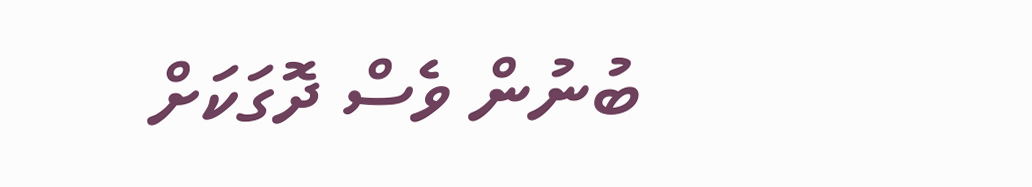ބުނުން ވެސް ދޮގަކަށް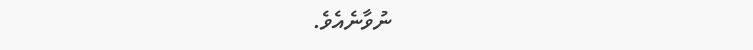ނުވާނެއެވެ.